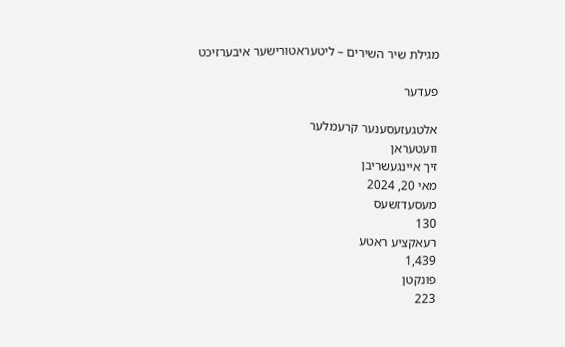מגילת שיר השירים – ליטעראטורישער איבערזיכט

פעדער

אלטגעזעסענער קרעמלער
וועטעראן
זיך איינגעשריבן
מאי 20, 2024
מעסעדזשעס
130
רעאקציע ראטע
1,439
פונקטן
223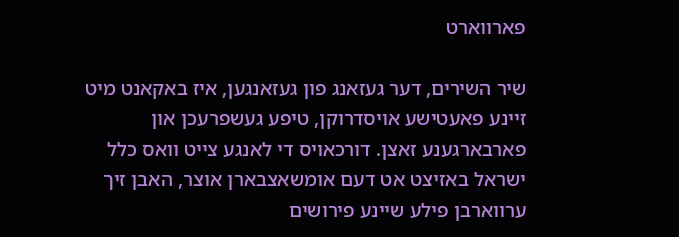פארווארט

שיר השירים, דער געזאנג פון געזאנגען, איז באקאנט מיט זיינע פאעטישע אויסדרוקן, טיפע געשפרעכן און פארבארגענע זאצן. דורכאויס די לאנגע צייט וואס כלל ישראל באזיצט אט דעם אומשאצבארן אוצר, האבן זיך ערווארבן פילע שיינע פירושים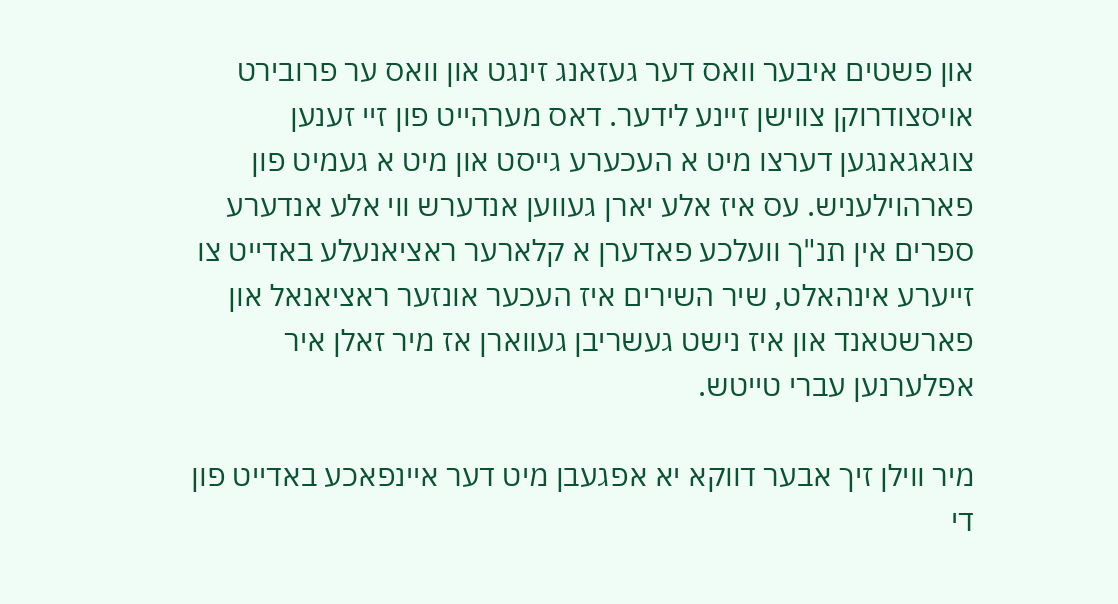און פשטים איבער וואס דער געזאנג זינגט און וואס ער פרובירט אויסצודרוקן צווישן זיינע לידער. דאס מערהייט פון זיי זענען צוגאגאנגען דערצו מיט א העכערע גייסט און מיט א געמיט פון פארהוילעניש. עס איז אלע יארן געווען אנדערש ווי אלע אנדערע ספרים אין תנ"ך וועלכע פאדערן א קלארער ראציאנעלע באדייט צו זייערע אינהאלט, שיר השירים איז העכער אונזער ראציאנאל און פארשטאנד און איז נישט געשריבן געווארן אז מיר זאלן איר אפלערנען עברי טייטש.

מיר ווילן זיך אבער דווקא יא אפגעבן מיט דער איינפאכע באדייט פון די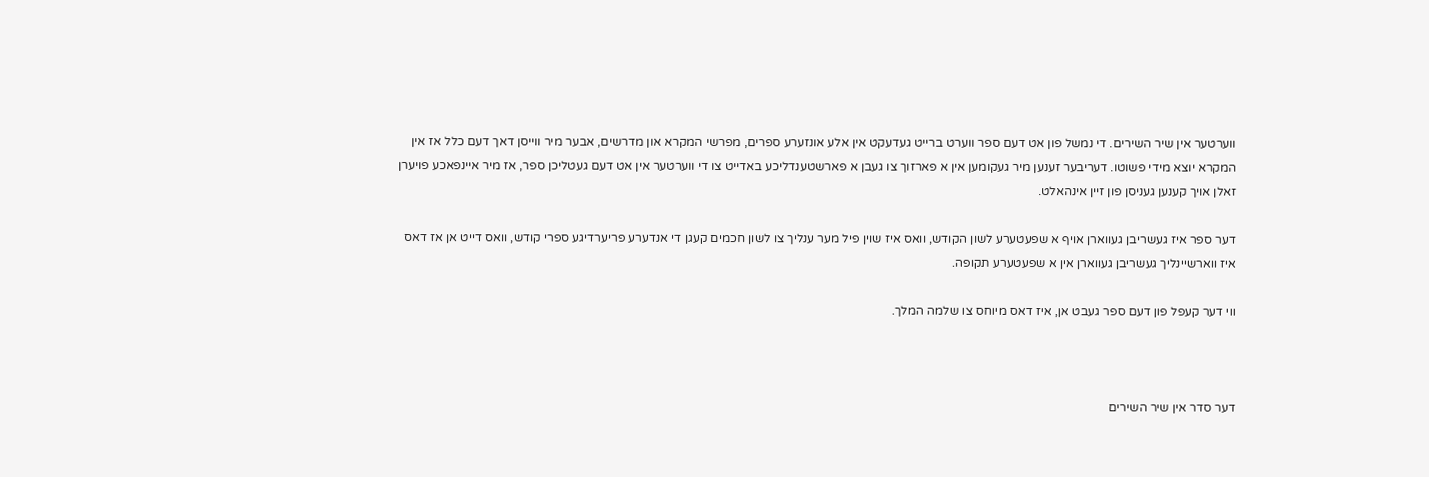ווערטער אין שיר השירים. די נמשל פון אט דעם ספר ווערט ברייט געדעקט אין אלע אונזערע ספרים, מפרשי המקרא און מדרשים, אבער מיר ווייסן דאך דעם כלל אז אין המקרא יוצא מידי פשוטו. דעריבער זענען מיר געקומען אין א פארזוך צו געבן א פארשטענדליכע באדייט צו די ווערטער אין אט דעם געטליכן ספר, אז מיר איינפאכע פויערן זאלן אויך קענען געניסן פון זיין אינהאלט.

דער ספר איז געשריבן געווארן אויף א שפעטערע לשון הקודש, וואס איז שוין פיל מער ענליך צו לשון חכמים קעגן די אנדערע פריערדיגע ספרי קודש, וואס דייט אן אז דאס איז ווארשיינליך געשריבן געווארן אין א שפעטערע תקופה.

ווי דער קעפל פון דעם ספר געבט אן, איז דאס מיוחס צו שלמה המלך.



דער סדר אין שיר השירים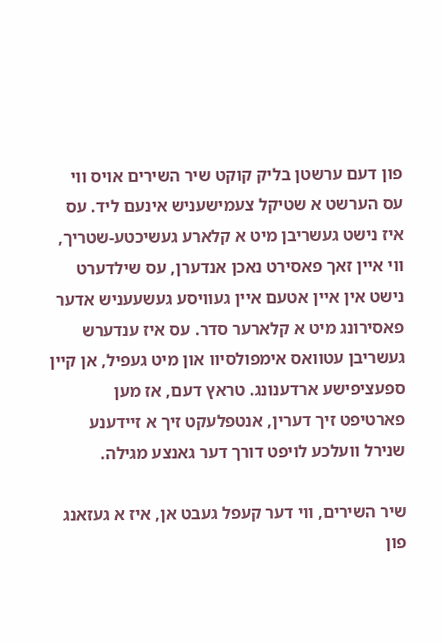פון דעם ערשטן בליק קוקט שיר השירים אויס ווי עס הערשט א שטיקל צעמישעניש אינעם ליד. עס איז נישט געשריבן מיט א קלארע געשיכטע-שטריך, ווי איין זאך פאסירט נאכן אנדערן, עס שילדערט נישט אין איין אטעם איין געוויסע געשעעניש אדער פאסירונג מיט א קלארער סדר. עס איז ענדערש געשריבן עטוואס אימפולסיוו און מיט געפיל, אן קיין ספעציפישע ארדענונג. טראץ דעם, אז מען פארטיפט זיך דערין, אנטפלעקט זיך א זיידענע שנירל וועלכע לויפט דורך דער גאנצע מגילה.

שיר השירים, ווי דער קעפל געבט אן, איז א געזאנג פון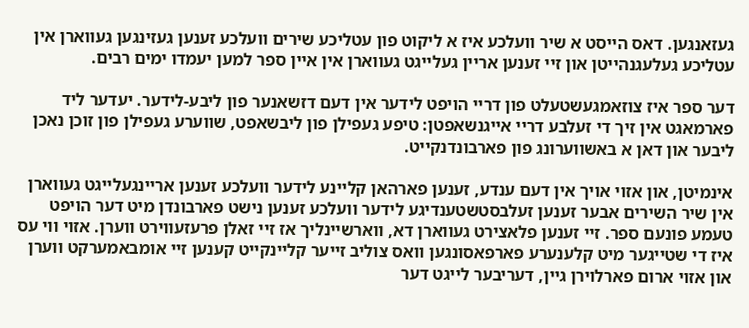געזאנגען. דאס הייסט א שיר וועלכע איז א ליקוט פון עטליכע שירים וועלכע זענען געזינגען געווארן אין עטליכע געלעגנהייטן און זיי זענען אריין געלייגט געווארן אין איין ספר למען יעמדו ימים רבים.

דער ספר איז צוזאמגעשטעלט פון דריי הויפט לידער אין דעם דזשאנער פון ליבע-לידער. יעדער ליד פארמאגט אין זיך די זעלבע דריי אייגנשאפטן: טיפע געפילן פון ליבשאפט, שווערע געפילן פון זוכן נאכן ליבער און דאן א באשווערונג פון פארבונדנקייט.

אינמיטן, און אזוי אויך אין דעם ענדע, זענען פארהאן קליינע לידער וועלכע זענען אריינגעלייגט געווארן אין שיר השירים אבער זענען זעלבסטשטענדיגע לידער וועלכע זענען נישט פארבונדן מיט דער הויפט טעמע פונעם ספר. זיי זענען פלאצירט געווארן דא, ווארשיינליך אז זיי זאלן פרעזעווירט ווערן. אזוי ווי עס איז די שטייגער מיט קלענערע פארפאסונגען וואס צוליב זייער קליינקייט קענען זיי אומבאמערקט ווערן און אזוי ארום פארלוירן גיין, דעריבער לייגט דער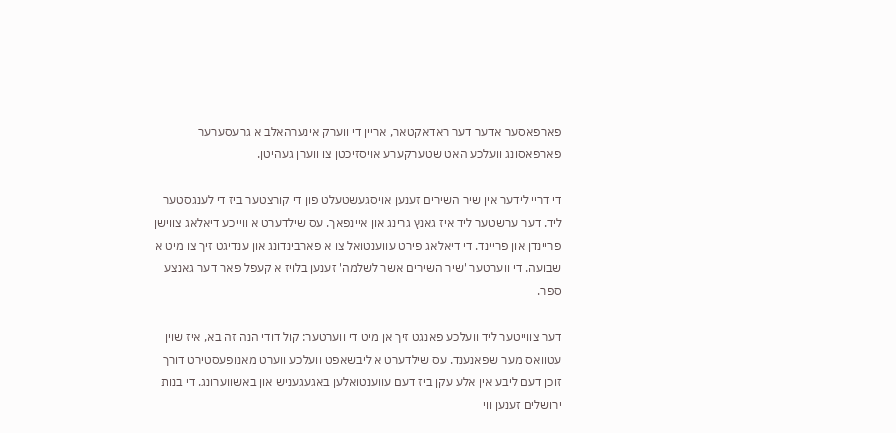פארפאסער אדער דער ראדאקטאר, אריין די ווערק אינערהאלב א גרעסערער פארפאסונג וועלכע האט שטערקערע אויסזיכטן צו ווערן געהיטן.

די דריי לידער אין שיר השירים זענען אויסגעשטעלט פון די קורצטער ביז די לענגסטער ליד. דער ערשטער ליד איז גאנץ גרינג און איינפאך. עס שילדערט א ווייכע דיאלאג צווישן פריינדן און פריינד. די דיאלאג פירט עווענטואל צו א פארבינדונג און ענדיגט זיך צו מיט א שבועה. די ווערטער 'שיר השירים אשר לשלמה' זענען בלויז א קעפל פאר דער גאנצע ספר.

דער צווייטער ליד וועלכע פאנגט זיך אן מיט די ווערטער: קול דודי הנה זה בא, איז שוין עטוואס מער שפאנענד. עס שילדערט א ליבשאפט וועלכע ווערט מאנופעסטירט דורך זוכן דעם ליבע אין אלע עקן ביז דעם עווענטואלען באגעגעניש און באשווערונג. די בנות ירושלים זענען ווי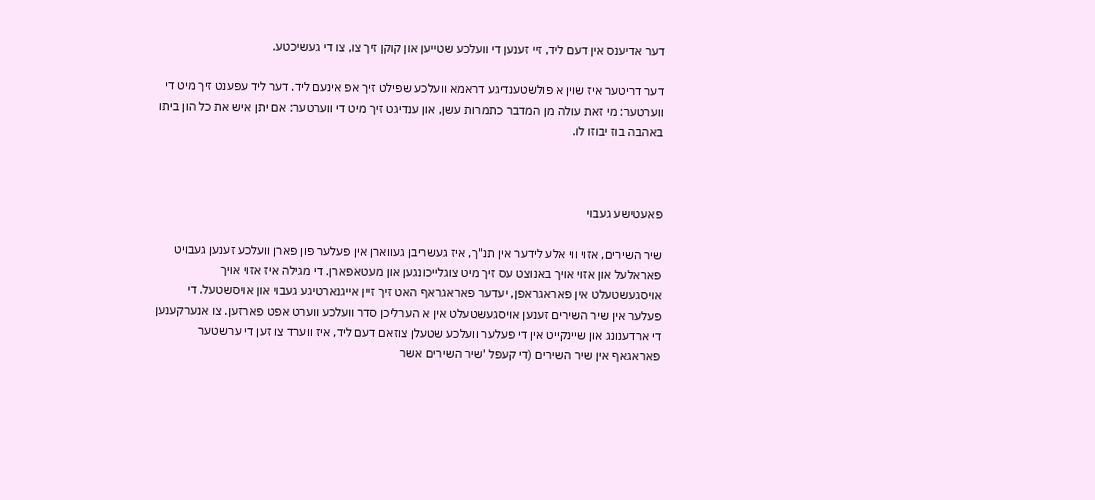דער אדיענס אין דעם ליד, זיי זענען די וועלכע שטייען און קוקן זיך צו, צו די געשיכטע.

דער דריטער איז שוין א פולשטענדיגע דראמא וועלכע שפילט זיך אפ אינעם ליד. דער ליד עפענט זיך מיט די ווערטער: מי זאת עולה מן המדבר כתמרות עשן, און ענדיגט זיך מיט די ווערטער: אם יתן איש את כל הון ביתו באהבה בוז יבוזו לו.



פאעטישע געבוי

שיר השירים, אזוי ווי אלע לידער אין תנ"ך, איז געשריבן געווארן אין פעלער פון פארן וועלכע זענען געבויט פאראלעל און אזוי אויך באנוצט עס זיך מיט צוגלייכונגען און מעטאפארן. די מגילה איז אזוי אויך אויסגעשטעלט אין פאראגראפן, יעדער פאראגראף האט זיך זיין אייגנארטיגע געבוי און אויסשטעל. די פעלער אין שיר השירים זענען אויסגעשטעלט אין א הערליכן סדר וועלכע ווערט אפט פארזען. צו אנערקענען די ארדענונג און שיינקייט אין די פעלער וועלכע שטעלן צוזאם דעם ליד, איז ווערד צו זען די ערשטער פאראגאף אין שיר השירים (די קעפל 'שיר השירים אשר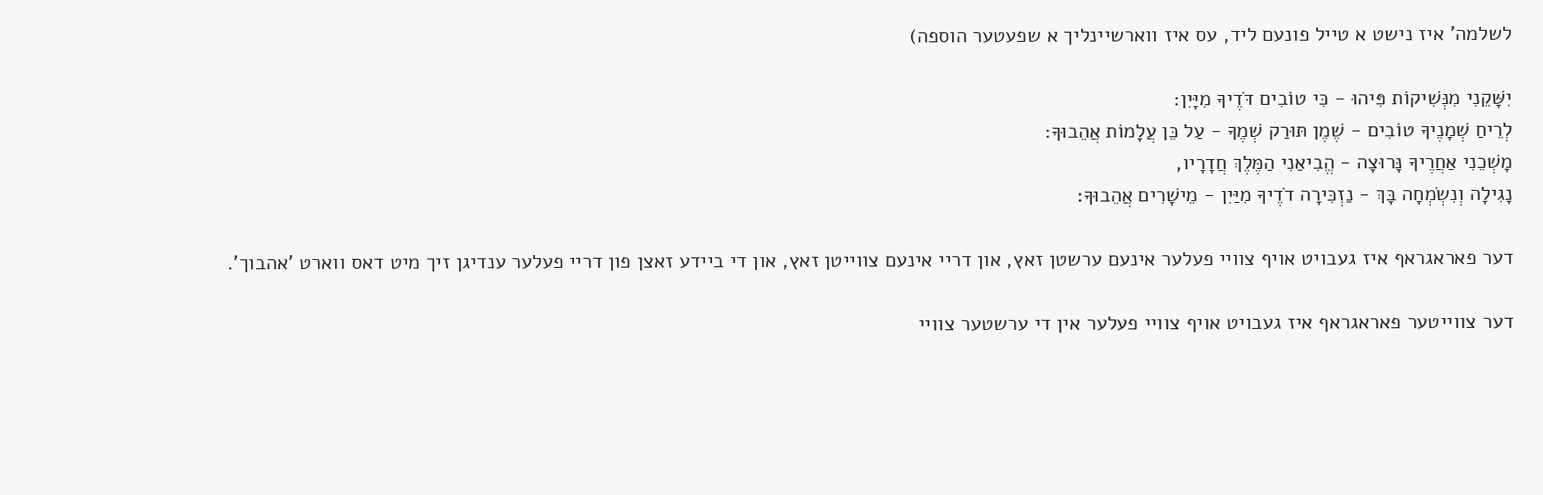לשלמה' איז נישט א טייל פונעם ליד, עס איז ווארשיינליך א שפעטער הוספה)

יִשָּׁקֵנִי מִנְּשִׁיקוֹת פִּיהוּ - כִּי טוֹבִים דֹּדֶיךָ מִיָּיִן:
לְרֵיחַ שְׁמָנֶיךָ טוֹבִים - שֶׁמֶן תּוּרַק שְׁמֶךָ - עַל כֵּן עֲלָמוֹת אֲהֵבוּךָ:
מׇשְׁכֵנִי אַחֲרֶיךָ נָּרוּצָה - הֱבִיאַנִי הַמֶּלֶךְ חֲדָרָיו,
נָגִילָה וְנִשְׂמְחָה בָּךְ - נַזְכִּירָה דֹדֶיךָ מִיַּיִן - מֵישָׁרִים אֲהֵבוּךָ׃

דער פאראגראף איז געבויט אויף צוויי פעלער אינעם ערשטן זאץ, און דריי אינעם צווייטן זאץ, און די ביידע זאצן פון דריי פעלער ענדיגן זיך מיט דאס ווארט 'אהבוך'.

דער צווייטער פאראגראף איז געבויט אויף צוויי פעלער אין די ערשטער צוויי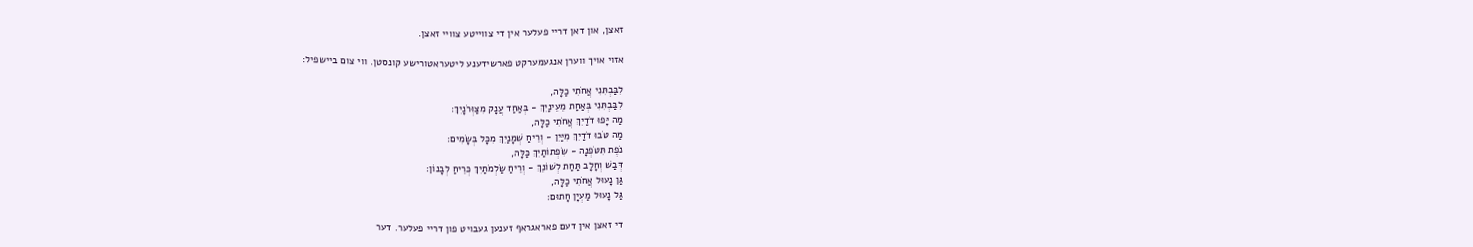זאצן, און דאן דריי פעלער אין די צווייטע צוויי זאצן.

אזוי אויך ווערן אנגעמערקט פארשידענע ליטעראטורישע קונסטן. ווי צום ביישפיל:

לִבַּבְתִּנִי אֲחֹתִי כַלָּה,
לִבַּבְתִּנִי בְּאַחַת מֵעֵינַיִךְ - בְּאַחַד עֲנָק מִצַּוְּרֹנָיִךְ:
מַה יָּפוּ דֹדַיִךְ אֲחֹתִי כַלָּה,
מַה טֹּבוּ דֹדַיִךְ מִיַּיִן - וְרֵיחַ שְׁמָנַיִךְ מִכׇּל בְּשָׂמִים:
נֹפֶת תִּטֹּפְנָה - שִׂפְתוֹתַיִךְ כַּלָּה,
דְּבַשׁ וְחָלָב תַּחַת לְשׁוֹנֵךְ - וְרֵיחַ שַׂלְמֹתַיִךְ כְּרֵיחַ לְבָנוֹן:
גַּן נָעוּל אֲחֹתִי כַלָּה,
גַּל נָעוּל מַעְיָן חָתוּם:

די זאצן אין דעם פאראגראף זענען געבויט פון דריי פעלער. דער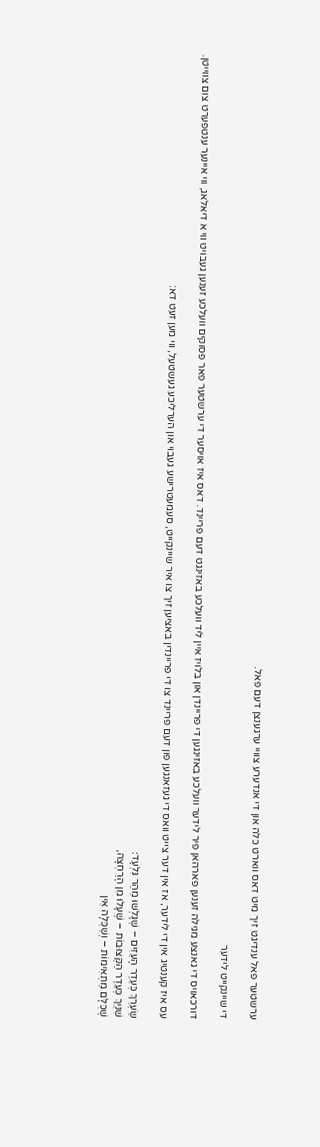ערשטער פאל ענדיגט זיך מיט דאס ווארט כלה און די אנדערע צוויי ערגענצן דעם פאל.

די שיינקייט לידער

דורכאויס די גאנצע מגילה זענען פארהאן פיר לידער וועלכע באזינגען די פריינדן און בלויז איין ליד וועלכע באזינגט דעם פריינד. דאס איז אויסער די ערשטער פאר פסוקים וועלכע זענען געבויט ווי א דיאלאג, ווי איינער ענטפערט צום צווייטן.

עס איז קענטיג אין די לידער, אז אין דער צייט וואס די געזאנגען פון דעם פריינד צו די פריינדין באציען זיך צו איר שיינקייט, סעמעטרישע געבוי און הערליכע געשטעל, ווי מען זעט דא:

שַׂעְרֵךְ כְּעֵדֶר הָעִזִּים – שֶׁגָּלְשׁוּ מֵהַר גִּלְעָד׃
שִׁנַּיִךְ כְּעֵדֶר הַקְּצוּבוֹת – שֶׁעָלוּ מִן הָרַחְצָה,
שֶׁכֻּלָּם מַתְאִימוֹת – וְשַׁכֻּלָה אֵין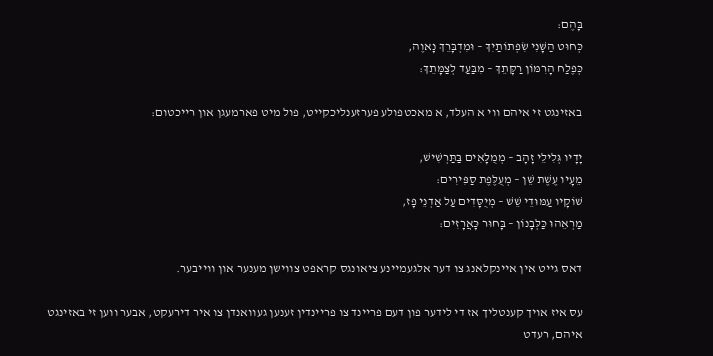בָּהֶם:
כְּחוּט הַשָּׁנִי שִׂפְתוֹתַיִךְ – וּמִדְבָּרֵךְ נָאוֶה,
כְּפֶלַח הָרִמּוֹן רַקָּתֵךְ – מִבַּעַד לְצַמָּתֵךְ:

באזינגט זי איהם ווי א העלד, א מאכטפולע פערזענליכקייט, פול מיט פארמעגן און רייכטום:

יָדָיו גְּלִילֵי זָהָב – מְמֻלָּאִים בַּתַּרְשִׁישׁ,
מֵעָיו עֶשֶׁת שֵׁן – מְעֻלֶּפֶת סַפִּירִים:
שׁוֹקָיו עַמּוּדֵי שֵׁשׁ – מְיֻסָּדִים עַל אַדְנֵי פָז,
מַרְאֵהוּ כַּלְּבָנוֹן – בָּחוּר כָּאֲרָזִים:

דאס גייט אין איינקלאנג צו דער אלגעמיינע ציאונגס קראפט צווישן מענער און ווייבער.

עס איז אויך קענטליך אז די לידער פון דעם פריינד צו פריינדין זענען געוואנדן צו איר דירעקט, אבער ווען זי באזינגט איהם, רעדט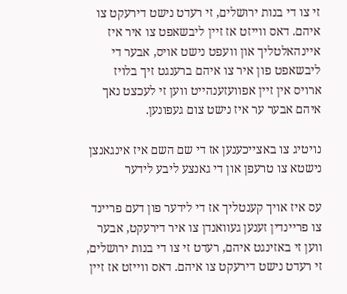זי צו די בנות ירושלים, זי רעדט נישט דירעקט צו איהם. דאס ווייזט אז זיין ליבשאפט צו איר איז איינהאלטליך און וועפט נישט אויס, אבער די ליבשאפט פון איר צו איהם ברענגט זיך בלויז ארויס אין זיין אפוועזענהייט ווען זי לעכצט נאך איהם אבער ער איז נישט צום געפונען.

נויטיג צו באצייכענען אז די שם השם איז אינגאנצן נישטא צו טרעפן און די גאנצע ליבע לידער

עס איז אויך קענטליך אז די לידער פון דעם פריינד צו פריינדין זענען געוואנדן צו איר דירעקט, אבער ווען זי באזינגט איהם, רעדט זי צו די בנות ירושלים, זי רעדט נישט דירעקט צו איהם. דאס ווייזט אז זיין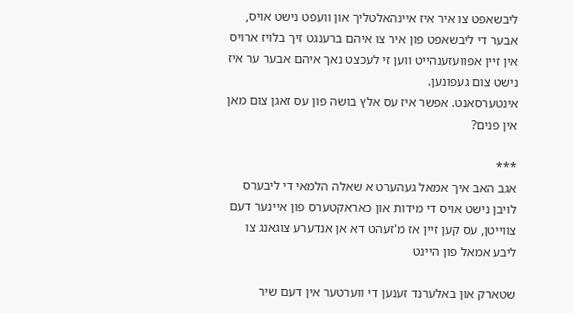ליבשאפט צו איר איז איינהאלטליך און וועפט נישט אויס, אבער די ליבשאפט פון איר צו איהם ברענגט זיך בלויז ארויס אין זיין אפוועזענהייט ווען זי לעכצט נאך איהם אבער ער איז נישט צום געפונען.
אינטערסאנט. אפשר איז עס אלץ בושה פון עס זאגן צום מאן אין פנים?

***
אגב האב איך אמאל געהערט א שאלה הלמאי די ליבערס לויבן נישט אויס די מידות און כאראקטערס פון איינער דעם צווייטן, עס קען זיין אז מ'זעהט דא אן אנדערע צוגאנג צו ליבע אמאל פון היינט

שטארק און באלערנד זענען די ווערטער אין דעם שיר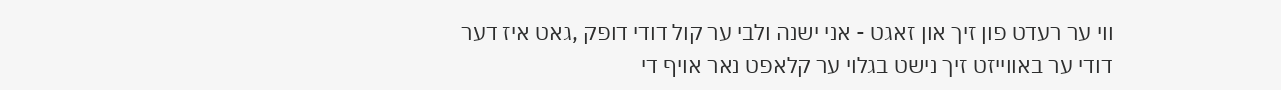ווי ער רעדט פון זיך און זאגט - אני ישנה ולבי ער קול דודי דופק ,גאט איז דער דודי ער באווייזט זיך נישט בגלוי ער קלאפט נאר אויף די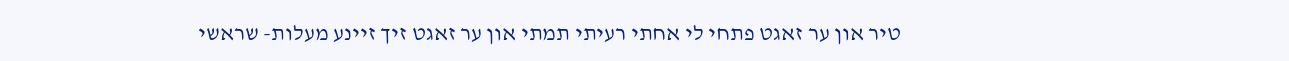טיר און ער זאגט פתחי לי אחתי רעיתי תמתי און ער זאגט זיך זיינע מעלות- שראשי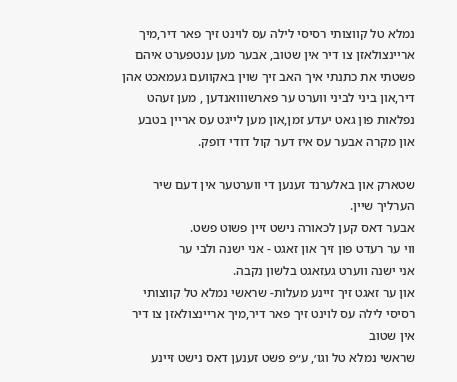נמלא טל קווצותי רסיסי לילה עס לוינט זיך פאר דיר,מיך אריינצולאזן צו דיר אין שטוב, אבער מען ענטפערט איהם
פשטתי את כתנתי איך האב זיך שוין באקוועם געמאכט אהן דיר,און ביני לביני ווערט ער פארשווואנדען , מען זעהט נפלאות פון גאט יעדע זמן,און מען לייגט עס אריין בטבע און מקרה אבער עס איז דער קול דודי דופק.

שטארק און באלערנד זענען די ווערטער אין דעם שיר
הערליך שיין.
אבער דאס קען לכאורה נישט זיין פשוט פשט.
ווי ער רעדט פון זיך און זאגט - אני ישנה ולבי ער
אני ישנה ווערט געזאגט בלשון נקבה.
און ער זאגט זיך זיינע מעלות- שראשי נמלא טל קווצותי רסיסי לילה עס לוינט זיך פאר דיר,מיך אריינצולאזן צו דיר אין שטוב
שראשי נמלא טל וגו׳, ע״פ פשט זענען דאס נישט זיינע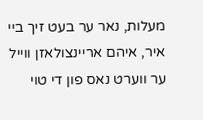מעלות, נאר ער בעט זיך ביי איר, איהם אריינצולאזן ווייל ער ווערט נאס פון די טוי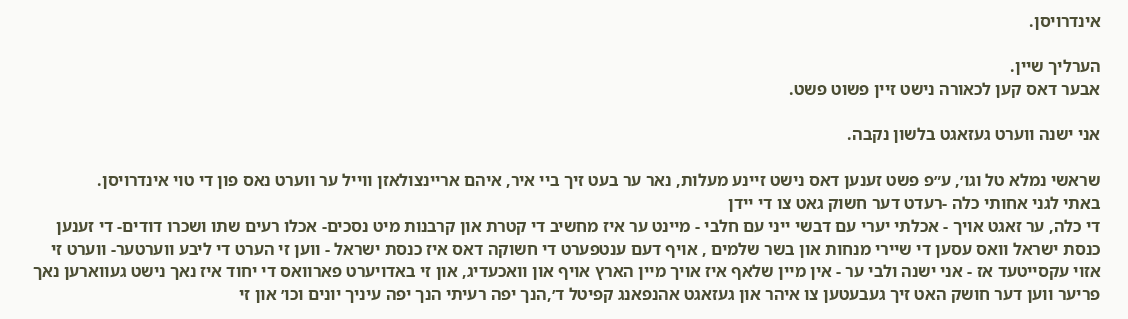אינדרויסן.

הערליך שיין.
אבער דאס קען לכאורה נישט זיין פשוט פשט.

אני ישנה ווערט געזאגט בלשון נקבה.

שראשי נמלא טל וגו׳, ע״פ פשט זענען דאס נישט זיינע מעלות, נאר ער בעט זיך ביי איר, איהם אריינצולאזן ווייל ער ווערט נאס פון די טוי אינדרויסן.
באתי לגני אחותי כלה -רעדט דער חשוק גאט צו די יידן
די כלה, ער זאגט אויך - אכלתי יערי עם דבשי ייני עם חלבי - מיינט ער איז מחשיב די קטרת און קרבנות מיט נסכים- אכלו רעים שתו ושכרו דודים- די זענען כנסת ישראל וואס עסען די שיירי מנחות און בשר שלמים , אויף דעם ענטפערט די חשוקה דאס איז כנסת ישראל - ווען זי הערט די ליבע ווערטער- ווערט זי אזוי עקסייטעד אז - אני ישנה ולבי ער - אין מיין שלאף איז אויך מיין הארץ אויף און וואכעדיג, און זי באדויערט פארוואס די יחוד איז נאך נישט געווארען נאך פריער ווען דער חושק האט זיך געבעטען צו איהר און געזאגט אהנפאנג קפיטל ד׳,הנך יפה רעיתי הנך יפה עיניך יונים וכו׳ און זי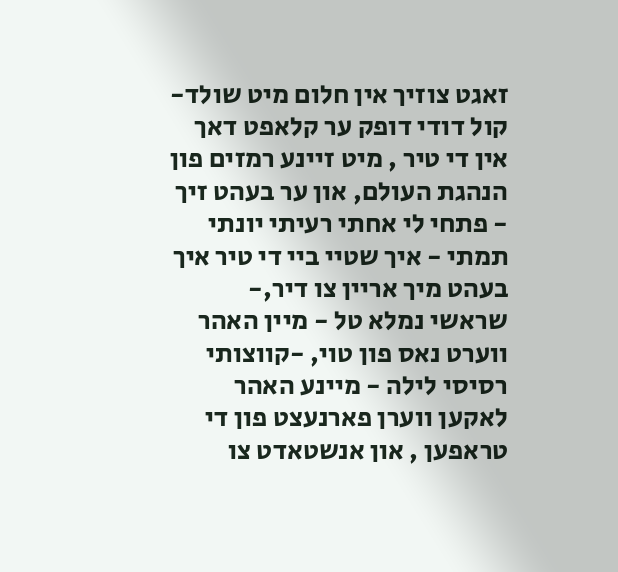זאגט צוזיך אין חלום מיט שולד- קול דודי דופק ער קלאפט דאך אין די טיר , מיט זיינע רמזים פון הנהגת העולם, און ער בעהט זיך - פתחי לי אחתי רעיתי יונתי תמתי - איך שטיי ביי די טיר איך בעהט מיך אריין צו דיר,-
שראשי נמלא טל - מיין האהר ווערט נאס פון טוי, -קווצותי רסיסי לילה - מיינע האהר לאקען ווערן פארנעצט פון די טראפען , און אנשטאדט צו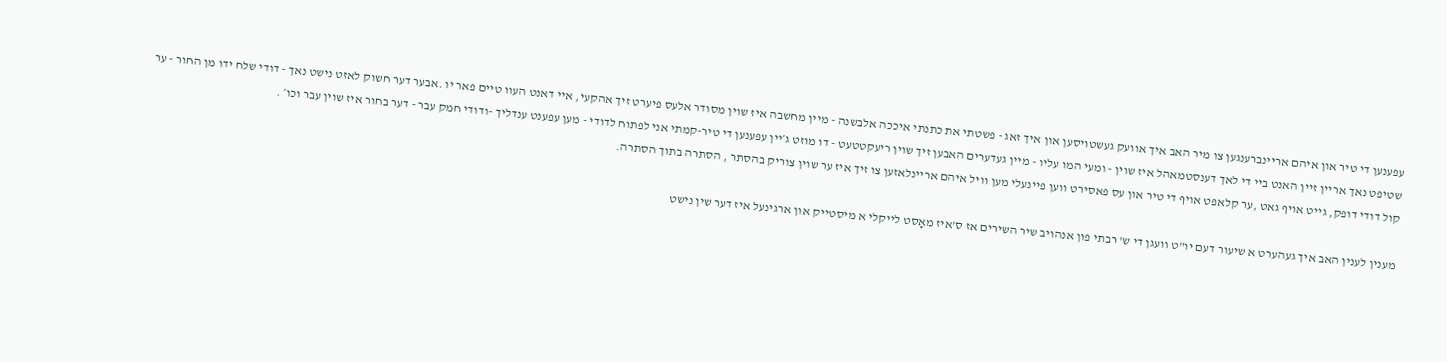עפענען די טיר און איהם אריינברענגען צו מיר האב איך אוועק געשטויסען און איך זאג - פשטתי את כתנתי איככה אלבשנה - מיין מחשבה איז שוין מסודר אלעס פיערט זיך אהקעי, איי דאנט העוו טיים פאר יו .אבער דער חשוק לאזט נישט נאך - דודי שלח ידו מן החור - ער שטיפט נאך אריין זיין האנט ביי די לאך דענסטמאהל איז שוין - ומעי המו עליו - מיין געדערים האבען זיך שוין ריעקטטעט - דו מוזט ג׳יין עפענען די טיר-קמתי אני לפתוח לדודי - מען עפענט ענדליך -ודודי חמק עבר - דער בחור איז שוין עבר וכו׳ .
קול דודי דופק, גייט אויף גאט ,ער קלאפט אויף די טיר און עס פאסירט ווען פיינעלי מען וויל איהם אריינלאזען צו זיך איז ער שוין צוריק בהסתר , הסתרה בתוך הסתרה.

מענין לענין האב איך געהערט א שיעור דעם יו"ט װעגן די ש' רבתי פון אנהױב שיר השירים אז ס'איז מאָסט לײקלי א מיסטײק און ארגינעל איז דער שין נישט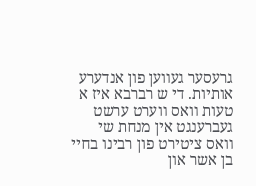גרעסער געװען פון אנדערע אותיות. די ש רברבא איז א טעות װאס װערט ערשט געברענגט אין מנחת שי װאס ציטירט פון רבינו בחיי בן אשר און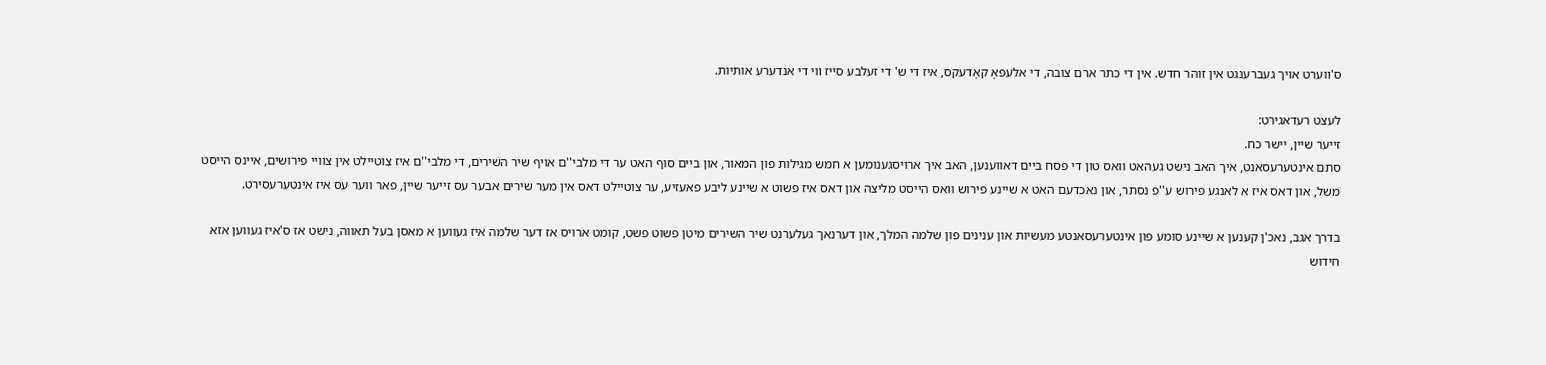ס'װערט אױך געברענגט אין זוהר חדש. אין די כתר ארם צובה, די אלעפּאָ קאָדעקס, איז די ש' די זעלבע סײז װי די אנדערע אותיות.

לעצט רעדאגירט:
זייער שיין, יישר כח.
סתם אינטערעסאנט, איך האב נישט געהאט וואס טון די פסח ביים דאווענען, האב איך ארויסגענומען א חמש מגילות פון המאור, און ביים סוף האט ער די מלבי''ם אויף שיר השירים, די מלבי''ם איז צוטיילט אין צוויי פירושים, איינס הייסט משל, און דאס איז א לאנגע פירוש ע''פ נסתר, און נאכדעם האט א שיינע פירוש וואס הייסט מליצה און דאס איז פשוט א שיינע ליבע פאעזיע, ער צוטיילט דאס אין מער שירים אבער עס זייער שיין, פאר ווער עס איז אינטערעסירט.

בדרך אגב, נאכ'ן קענען א שיינע סומע פון אינטערעסאנטע מעשיות און ענינים פון שלמה המלך, און דערנאך געלערנט שיר השירים מיטן פשוט פשט, קומט ארויס אז דער שלמה איז געווען א מאסן בעל תאווה, נישט אז ס'איז געווען אזא חידוש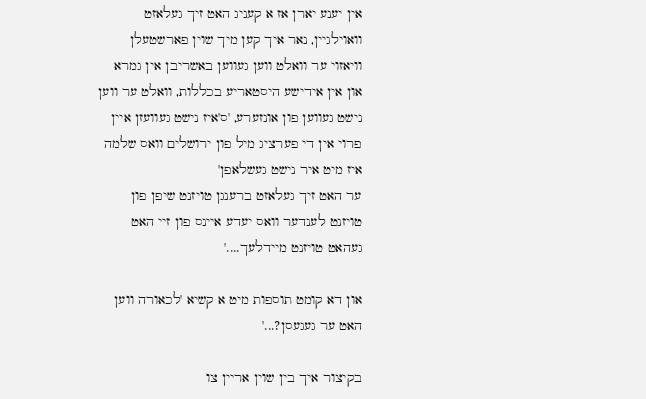אין יענע יארן אז א קעניג האט זיך געלאזט וואוילגיין, נאר איך קען מיך שוין פארשטעלן וויאזוי ער וואלט ווען געווען באשריבן אין גמרא און אין אידישע היסטאריע בכללות, וואלט ער ווען נישט געווען פון אונזערע, 'ס'איז נישט געוועזן איין פרוי אין די פערציג מיל פון ירושלים וואס שלמה איז מיט איר נישט געשלאפן'
ער האט זיך געלאזט ברענגן טויזנט שיפן פון טויזנט לענדער וואס יעדע איינס פון זיי האט געהאט טויזנט מיידלעך....'

און דא קומט תוספות מיט א קשיא 'לכאורה ווען האט ער געגעסן?...'

בקיצור איך בין שוין אריין צו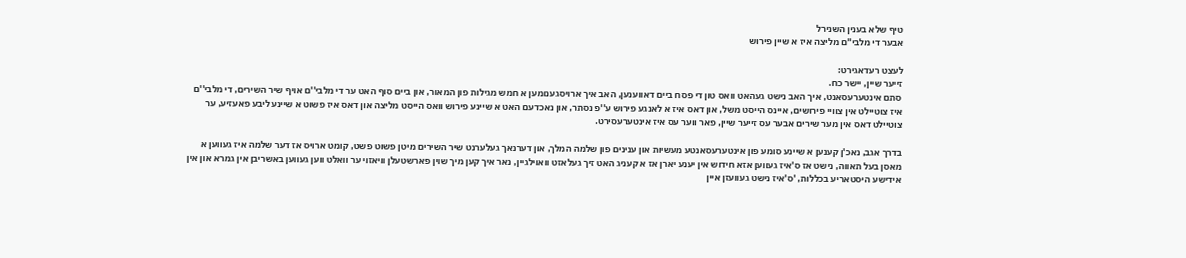טיף שלא בענין השנירל
אבער די מלבי''ם מליצה איז א שיין פירוש

לעצט רעדאגירט:
זייער שיין, יישר כח.
סתם אינטערעסאנט, איך האב נישט געהאט וואס טון די פסח ביים דאווענען, האב איך ארויסגענומען א חמש מגילות פון המאור, און ביים סוף האט ער די מלבי''ם אויף שיר השירים, די מלבי''ם איז צוטיילט אין צוויי פירושים, איינס הייסט משל, און דאס איז א לאנגע פירוש ע''פ נסתר, און נאכדעם האט א שיינע פירוש וואס הייסט מליצה און דאס איז פשוט א שיינע ליבע פאעזיע, ער צוטיילט דאס אין מער שירים אבער עס זייער שיין, פאר ווער עס איז אינטערעסירט.

בדרך אגב, נאכ'ן קענען א שיינע סומע פון אינטערעסאנטע מעשיות און ענינים פון שלמה המלך, און דערנאך געלערנט שיר השירים מיטן פשוט פשט, קומט ארויס אז דער שלמה איז געווען א מאסן בעל תאווה, נישט אז ס'איז געווען אזא חידוש אין יענע יארן אז א קעניג האט זיך געלאזט וואוילגיין, נאר איך קען מיך שוין פארשטעלן וויאזוי ער וואלט ווען געווען באשריבן אין גמרא און אין אידישע היסטאריע בכללות, 'ס'איז נישט געוועזן איין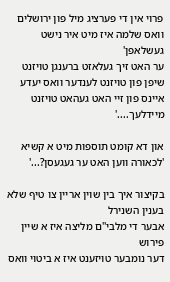פרוי אין די פערציג מיל פון ירושלים וואס שלמה איז מיט איר נישט געשלאפן'
ער האט זיך געלאזט ברענגן טויזנט שיפן פון טויזנט לענדער וואס יעדע איינס פון זיי האט געהאט טויזנט מיידלעך....'

און דא קומט תוספות מיט א קשיא 'לכאורה ווען האט ער געגעסן?...'

בקיצור איך בין שוין אריין צו טיף שלא בענין השנירל
אבער די מלבי''ם מליצה איז א שיין פירוש
דער נומבער טויזענט איז א ביטוי וואס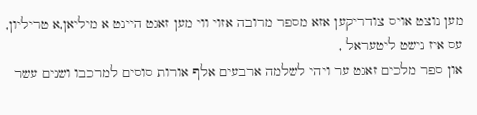מען נוצט אויס צודריקען אזא מספר מרובה אזוי ווי מען זאגט היינט א מיליאן,א טריליון, עס איז נישט ליטעראל ,
און ספר מלכים זאגט ער ויהי לשלמה ארבעים אלף אורות סוסים למרכבו ושנים עשר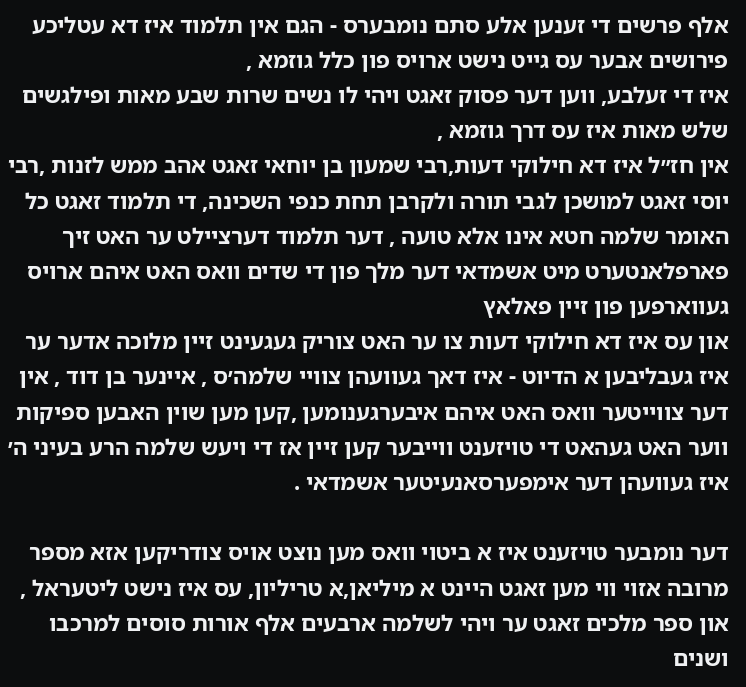אלף פרשים די זענען אלע סתם נומבערס - הגם אין תלמוד איז דא עטליכע פירושים אבער עס גייט נישט ארויס פון כלל גוזמא ,
איז די זעלבע, ווען דער פסוק זאגט ויהי לו נשים שרות שבע מאות ופילגשים שלש מאות איז עס דרך גוזמא ,
אין חז״ל איז דא חילוקי דעות,רבי שמעון בן יוחאי זאגט אהב ממש לזנות ,רבי יוסי זאגט למושכן לגבי תורה ולקרבן תחת כנפי השכינה, די תלמוד זאגט כל האומר שלמה חטא אינו אלא טועה , דער תלמוד דערציילט ער האט זיך פארפלאנטערט מיט אשמדאי דער מלך פון די שדים וואס האט איהם ארויס געווארפען פון זיין פאלאץ
און עס איז דא חילוקי דעות צו ער האט צוריק געגעינט זיין מלוכה אדער ער איז געבליבען א הדיוט - איז דאך געוועהן צוויי שלמה׳ס , איינער בן דוד , אין דער צווייטער וואס האט איהם איבערגענומען ,קען מען שוין האבען ספיקות ווער האט געהאט די טויזענט ווייבער קען זיין אז די ויעש שלמה הרע בעיני ה׳ איז געוועהן דער אימפערסאנעיטער אשמדאי .

דער נומבער טויזענט איז א ביטוי וואס מען נוצט אויס צודריקען אזא מספר מרובה אזוי ווי מען זאגט היינט א מיליאן,א טריליון, עס איז נישט ליטעראל ,
און ספר מלכים זאגט ער ויהי לשלמה ארבעים אלף אורות סוסים למרכבו ושנים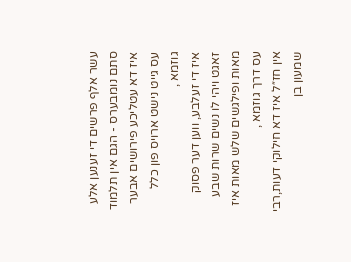עשר אלף פרשים די זענען אלע סתם נומבערס - הגם אין תלמוד איז דא עטליכע פירושים אבער עס גייט נישט ארויס פון כלל גוזמא ,
איז די זעלבע, ווען דער פסוק זאגט ויהי לו נשים שרות שבע מאות ופילגשים שלש מאות איז עס דרך גוזמא ,
אין חז״ל איז דא חילוקי דעות,רבי שמעון בן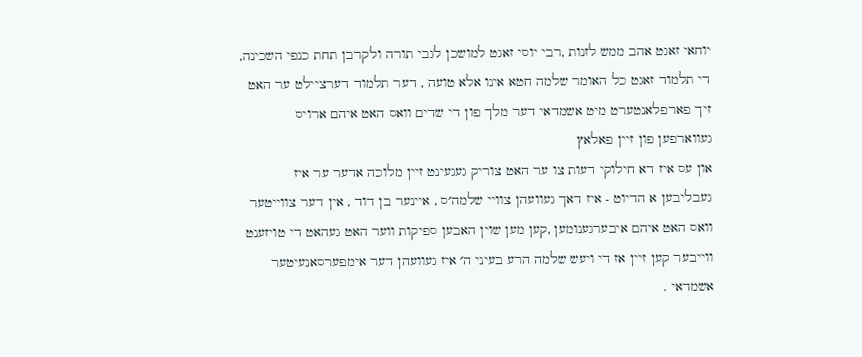יוחאי זאגט אהב ממש לזנות ,רבי יוסי זאגט למושכן לגבי תורה ולקרבן תחת כנפי השכינה, די תלמוד זאגט כל האומר שלמה חטא אינו אלא טועה , דער תלמוד דערציילט ער האט זיך פארפלאנטערט מיט אשמדאי דער מלך פון די שדים וואס האט איהם ארויס געווארפען פון זיין פאלאץ
און עס איז דא חילוקי דעות צו ער האט צוריק געגעינט זיין מלוכה אדער ער איז געבליבען א הדיוט - איז דאך געוועהן צוויי שלמה׳ס , איינער בן דוד , אין דער צווייטער וואס האט איהם איבערגענומען ,קען מען שוין האבען ספיקות ווער האט געהאט די טויזענט ווייבער קען זיין אז די ויעש שלמה הרע בעיני ה׳ איז געוועהן דער אימפערסאנעיטער אשמדאי .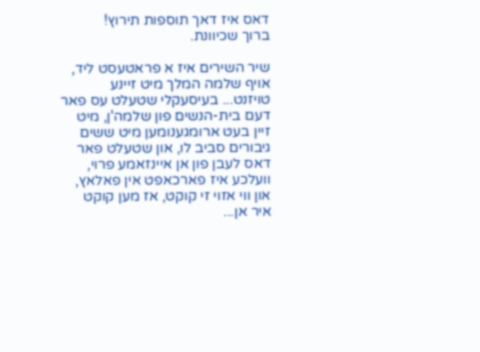דאס איז דאך תוספות תירוץ!
ברוך שכיוונת.

שיר השירים איז א פראטעסט ליד, אויף שלמה המלך מיט זיינע טויזנט... בעיסעקלי שטעלט עס פאר דעם בית-הנשים פון שלמה'ן, מיט זיין בעט ארומגענומען מיט ששים גיבורים סביב לו, און שטעלט פאר דאס לעבן פון אן איינזאמע פרוי, וועלכע איז פארכאפט אין פאלאץ, און ווי אזוי זי קוקט, אז מען קוקט איר אן...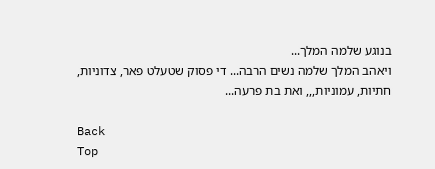בנוגע שלמה המלך...
ויאהב המלך שלמה נשים הרבה... די פסוק שטעלט פאר, צדוניות, חתיות, עמוניות,,, ואת בת פרעה...

Back
Top